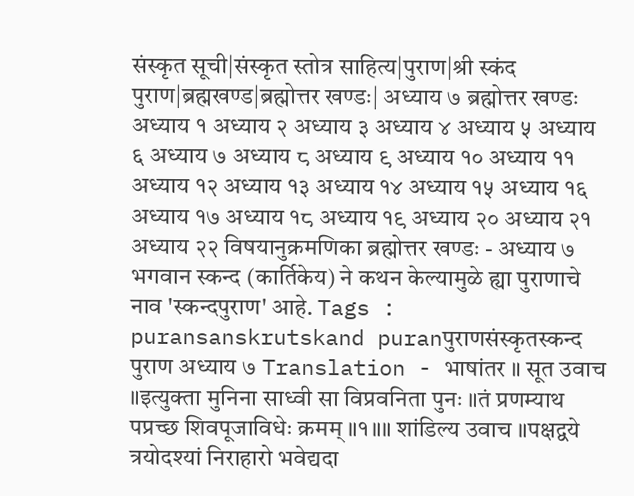संस्कृत सूची|संस्कृत स्तोत्र साहित्य|पुराण|श्री स्कंद पुराण|ब्रह्मखण्ड|ब्रह्मोत्तर खण्डः| अध्याय ७ ब्रह्मोत्तर खण्डः अध्याय १ अध्याय २ अध्याय ३ अध्याय ४ अध्याय ५ अध्याय ६ अध्याय ७ अध्याय ८ अध्याय ९ अध्याय १० अध्याय ११ अध्याय १२ अध्याय १३ अध्याय १४ अध्याय १५ अध्याय १६ अध्याय १७ अध्याय १८ अध्याय १९ अध्याय २० अध्याय २१ अध्याय २२ विषयानुक्रमणिका ब्रह्मोत्तर खण्डः - अध्याय ७ भगवान स्कन्द (कार्तिकेय) ने कथन केल्यामुळे ह्या पुराणाचे नाव 'स्कन्दपुराण' आहे. Tags : puransanskrutskand puranपुराणसंस्कृतस्कन्द पुराण अध्याय ७ Translation - भाषांतर ॥ सूत उवाच ॥इत्युक्ता मुनिना साध्वी सा विप्रवनिता पुनः ॥तं प्रणम्याथ पप्रच्छ शिवपूजाविधेः क्रमम् ॥१॥॥ शांडिल्य उवाच ॥पक्षद्वये त्रयोदश्यां निराहारो भवेद्यदा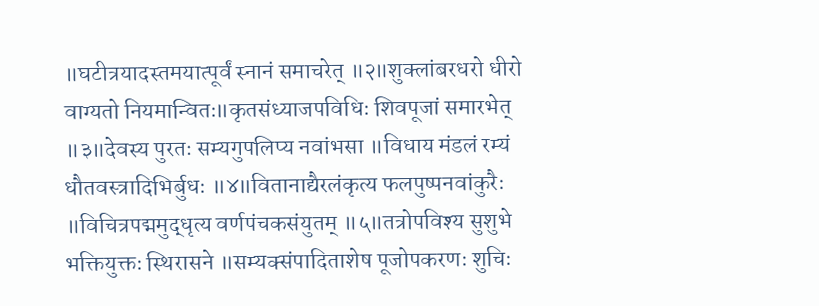॥घटीत्रयादस्तमयात्पूर्वं स्नानं समाचरेत् ॥२॥शुक्लांबरधरो धीरो वाग्यतो नियमान्वितः॥कृतसंध्याजपविधिः शिवपूजां समारभेत् ॥३॥देवस्य पुरतः सम्यगुपलिप्य नवांभसा ॥विधाय मंडलं रम्यं धौतवस्त्रादिभिर्बुधः ॥४॥वितानाद्यैरलंकृत्य फलपुष्पनवांकुरैः ॥विचित्रपद्ममुद्धृत्य वर्णपंचकसंयुतम् ॥५॥तत्रोपविश्य सुशुभे भक्तियुक्तः स्थिरासने ॥सम्यक्संपादिताशेष पूजोपकरणः शुचिः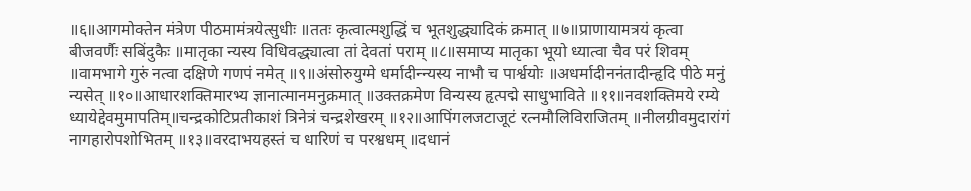॥६॥आगमोक्तेन मंत्रेण पीठमामंत्रयेत्सुधीः ॥ततः कृत्वात्मशुद्धिं च भूतशुद्ध्यादिकं क्रमात् ॥७॥प्राणायामत्रयं कृत्वा बीजवर्णैः सबिंदुकैः ॥मातृका न्यस्य विधिवद्ध्यात्वा तां देवतां पराम् ॥८॥समाप्य मातृका भूयो ध्यात्वा चैव परं शिवम् ॥वामभागे गुरुं नत्वा दक्षिणे गणपं नमेत् ॥९॥अंसोरुयुग्मे धर्मादीन्न्यस्य नाभौ च पार्श्वयोः ॥अधर्मादीननंतादीन्हृदि पीठे मनुं न्यसेत् ॥१०॥आधारशक्तिमारभ्य ज्ञानात्मानमनुक्रमात् ॥उक्तक्रमेण विन्यस्य हृत्पद्मे साधुभाविते ॥११॥नवशक्तिमये रम्ये ध्यायेद्देवमुमापतिम्॥चन्द्रकोटिप्रतीकाशं त्रिनेत्रं चन्द्रशेखरम् ॥१२॥आपिंगलजटाजूटं रत्नमौलिविराजितम् ॥नीलग्रीवमुदारांगं नागहारोपशोभितम् ॥१३॥वरदाभयहस्तं च धारिणं च परश्वधम् ॥दधानं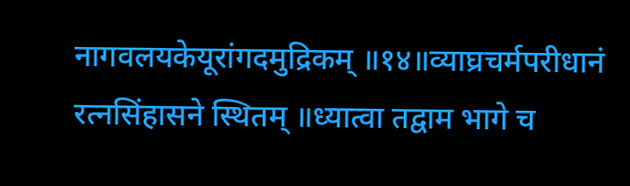नागवलयकेयूरांगदमुद्रिकम् ॥१४॥व्याघ्रचर्मपरीधानं रत्नसिंहासने स्थितम् ॥ध्यात्वा तद्वाम भागे च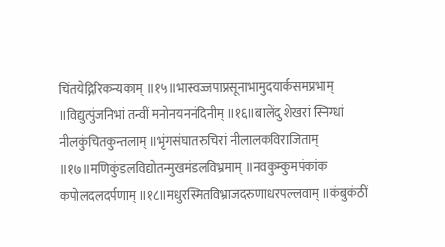चिंतयेद्गिरिकन्यकाम् ॥१५॥भास्वज्जपाप्रसूनाभामुदयार्कसमप्रभाम् ॥विद्युत्पुंजनिभां तन्वीं मनोनयननंदिनीम् ॥१६॥बालेंदु शेखरां स्निग्धां नीलकुंचितकुन्तलाम् ॥भृंगसंघातरुचिरां नीलालकविराजिताम् ॥१७॥मणिकुंडलविद्योतन्मुखमंडलविभ्रमाम् ॥नवकुम्कुमपंकांक कपोलदलदर्पणाम् ॥१८॥मधुरस्मितविभ्राजदरुणाधरपल्लवाम् ॥कंबुकंठीं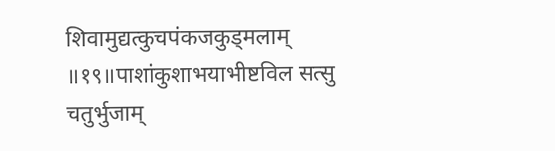शिवामुद्यत्कुचपंकजकुड्मलाम् ॥१९॥पाशांकुशाभयाभीष्टविल सत्सु चतुर्भुजाम्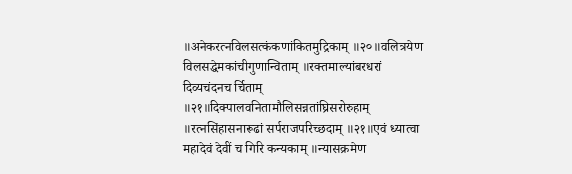॥अनेकरत्नविलसत्कंकणांकितमुद्रिकाम् ॥२०॥वलित्रयेण विलसद्धेमकांचीगुणान्विताम् ॥रक्तमाल्यांबरधरां दिव्यचंदनच र्चिताम् ॥२१॥दिक्पालवनितामौलिसन्नतांघ्रिसरोरुहाम् ॥रत्नसिंहासनारूढां सर्पराजपरिच्छदाम् ॥२१॥एवं ध्यात्वा महादेवं देवीं च गिरि कन्यकाम् ॥न्यासक्रमेण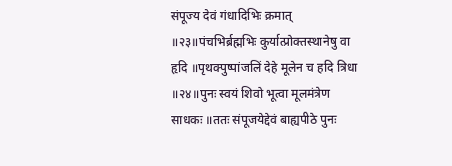संपूज्य देवं गंधादिभिः क्रमात् ॥२३॥पंचभिर्ब्रह्मभिः कुर्यात्प्रोक्तस्थानेषु वा हृदि ॥पृथक्पुष्पांजलिं देहे मूलेन च हदि त्रिधा ॥२४॥पुनः स्वयं शिवो भूत्वा मूलमंत्रेण साधकः ॥ततः संपूजयेद्देवं बाह्यपीठे पुनः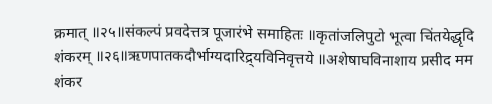क्रमात् ॥२५॥संकल्पं प्रवदेत्तत्र पूजारंभे समाहितः ॥कृतांजलिपुटो भूत्वा चिंतयेद्धृदि शंकरम् ॥२६॥ऋणपातकदौर्भाग्यदारिद्र्यविनिवृत्तये ॥अशेषाघविनाशाय प्रसीद मम शंकर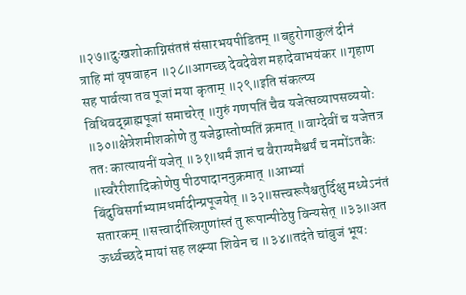॥२७॥दुःखशोकाग्निसंतप्तं संसारभयपीडितम् ॥बहुरोगाकुलं दीनं त्राहि मां वृषवाहन ॥२८॥आगच्छ देवदेवेश महादेवाभयंकर ॥गृहाण सह पार्वत्या तव पूजां मया कृताम् ॥२९॥इति संकल्प्य विधिवद्ब्राह्मपूजां समाचरेत् ॥गुरुं गणपतिं चैव यजेत्सव्यापसव्ययोः ॥३०॥क्षेत्रेशमीशकोणे तु यजेद्वास्तोष्पतिं क्रमात् ॥वाग्देवीं च यजेत्तत्र ततः कात्यायनीं यजेत् ॥३१॥धर्मं ज्ञानं च वैराग्यमैश्वर्यं च नमोंऽतकैः ॥स्वरैरीशादिकोणेषु पीठपादाननुक्रमात् ॥आभ्यां बिंदुविसर्गाभ्यामधर्मादीन्प्रपूजयेत् ॥३२॥सत्त्वरूपैश्चतुर्दिक्षु मध्येऽनंतं सतारकम् ॥सत्त्वादींस्त्रिगुणांस्तं तु रूपान्पीठेषु विन्यसेत् ॥३३॥अत ऊर्ध्वच्छदे मायां सह लक्ष्म्या शिवेन च ॥३४॥तदंते चांबुजं भूयः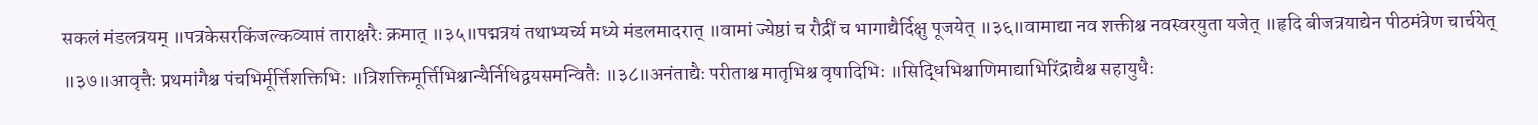सकलं मंडलत्रयम् ॥पत्रकेसरकिंजल्कव्याप्तं ताराक्षरैः क्रमात् ॥३५॥पद्मत्रयं तथाभ्यर्च्य मध्ये मंडलमादरात् ॥वामां ज्येष्ठां च रौद्रीं च भागाद्यैर्दिक्षु पूजयेत् ॥३६॥वामाद्या नव शक्तीश्च नवस्वरयुता यजेत् ॥हृदि बीजत्रयाद्येन पीठमंत्रेण चार्चयेत् ॥३७॥आवृत्तैः प्रथमांगैश्च पंचभिर्मूर्त्तिशक्तिभिः ॥त्रिशक्तिमूर्त्तिभिश्चान्यैर्निधिद्वयसमन्वितैः ॥३८॥अनंताद्यैः परीताश्च मातृभिश्च वृषादिभिः ॥सिद्धिभिश्चाणिमाद्याभिरिंद्राद्यैश्च सहायुधैः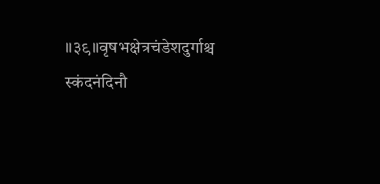॥३९॥वृषभक्षेत्रचंडेशदुर्गाश्च स्कंदनंदिनौ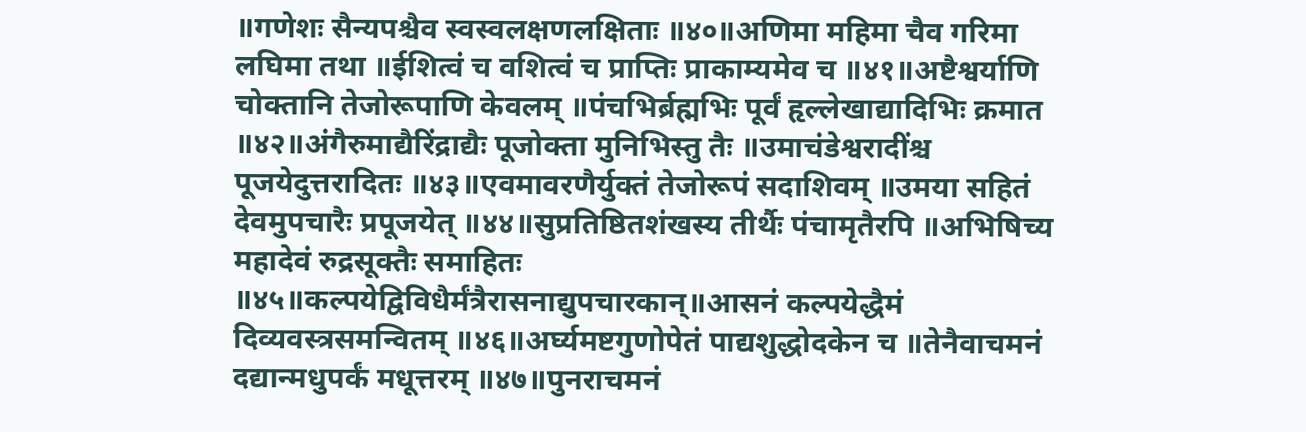॥गणेशः सैन्यपश्चैव स्वस्वलक्षणलक्षिताः ॥४०॥अणिमा महिमा चैव गरिमा लघिमा तथा ॥ईशित्वं च वशित्वं च प्राप्तिः प्राकाम्यमेव च ॥४१॥अष्टैश्वर्याणि चोक्तानि तेजोरूपाणि केवलम् ॥पंचभिर्ब्रह्मभिः पूर्वं हृल्लेखाद्यादिभिः क्रमात ॥४२॥अंगैरुमाद्यैरिंद्राद्यैः पूजोक्ता मुनिभिस्तु तैः ॥उमाचंडेश्वरादींश्च पूजयेदुत्तरादितः ॥४३॥एवमावरणैर्युक्तं तेजोरूपं सदाशिवम् ॥उमया सहितं देवमुपचारैः प्रपूजयेत् ॥४४॥सुप्रतिष्ठितशंखस्य तीर्थैः पंचामृतैरपि ॥अभिषिच्य महादेवं रुद्रसूक्तैः समाहितः ॥४५॥कल्पयेद्विविधैर्मंत्रैरासनाद्युपचारकान्॥आसनं कल्पयेद्धैमं दिव्यवस्त्रसमन्वितम् ॥४६॥अर्घ्यमष्टगुणोपेतं पाद्यशुद्धोदकेन च ॥तेनैवाचमनं दद्यान्मधुपर्कं मधूत्तरम् ॥४७॥पुनराचमनं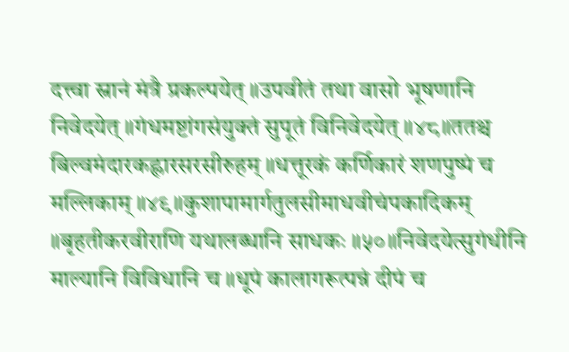दत्त्वा स्नानं मंत्रै प्रकल्पयेत् ॥उपवीतं तथा वासो भूषणानि निवेदयेत् ॥गंधमष्टांगसंयुक्तं सुपूतं विनिवेदयेत् ॥४८॥ततश्च बिल्वमंदारकह्लारसरसीरुहम् ॥धत्तूरकं कर्णिकारं शणपुष्पं च मल्लिकाम् ॥४९॥कुशापामार्गतुलसीमाधवीचंपकादिकम् ॥बृहतीकरवीराणि यथालब्धानि साधकः ॥५०॥निवेदयेत्सुगंधीनि माल्यानि विविधानि च ॥धूपं कालागरूत्पन्नं दीपं च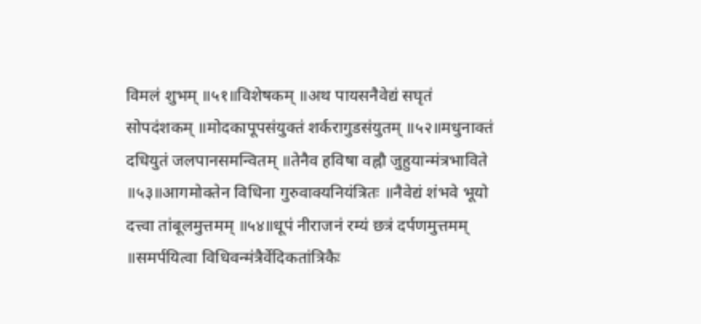विमलं शुभम् ॥५१॥विशेषकम् ॥अथ पायसनैवेद्यं सघृतं सोपदंशकम् ॥मोदकापूपसंयुक्तं शर्करागुडसंयुतम् ॥५२॥मधुनाक्तं दधियुतं जलपानसमन्वितम् ॥तेनैव हविषा वह्नौ जुहुयान्मंत्रभाविते ॥५३॥आगमोक्तेन विधिना गुरुवाक्यनियंत्रितः ॥नैवेद्यं शंभवे भूयो दत्त्वा तांबूलमुत्तमम् ॥५४॥धूपं नीराजनं रम्यं छत्रं दर्पणमुत्तमम् ॥समर्पयित्वा विधिवन्मंत्रैर्वेदिकतांत्रिकैः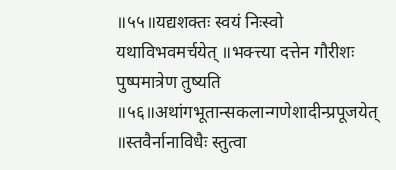॥५५॥यद्यशक्तः स्वयं निःस्वो यथाविभवमर्चयेत् ॥भक्त्त्या दत्तेन गौरीशः पुष्पमात्रेण तुष्यति ॥५६॥अथांगभूतान्सकलान्गणेशादीन्प्रपूजयेत् ॥स्तवैर्नानाविधैः स्तुत्वा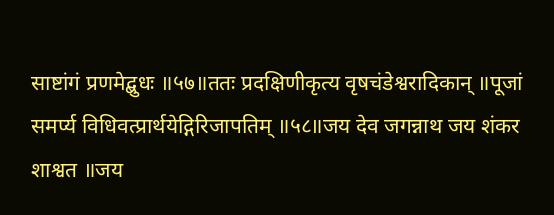साष्टांगं प्रणमेद्बुधः ॥५७॥ततः प्रदक्षिणीकृत्य वृषचंडेश्वरादिकान् ॥पूजां समर्प्य विधिवत्प्रार्थयेद्गिरिजापतिम् ॥५८॥जय देव जगन्नाथ जय शंकर शाश्वत ॥जय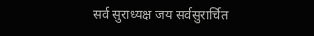सर्व सुराध्यक्ष जय सर्वसुरार्चित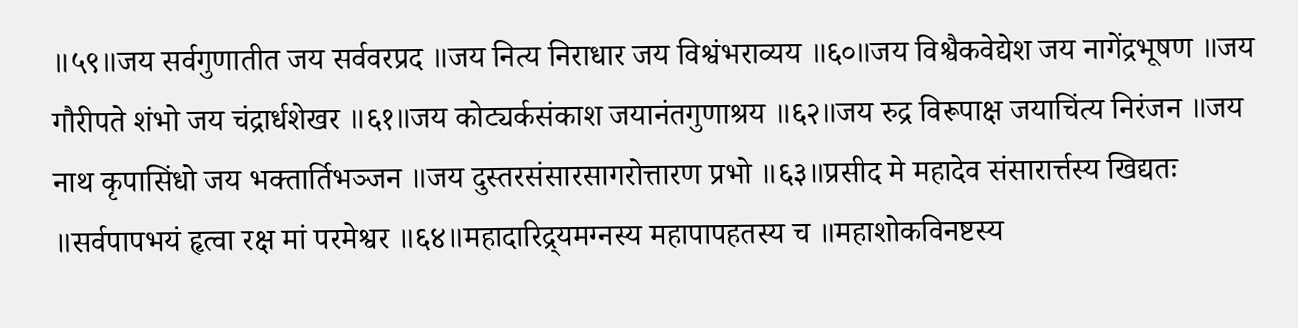॥५९॥जय सर्वगुणातीत जय सर्ववरप्रद ॥जय नित्य निराधार जय विश्वंभराव्यय ॥६०॥जय विश्वैकवेद्येश जय नागेंद्रभूषण ॥जय गौरीपते शंभो जय चंद्रार्धशेखर ॥६१॥जय कोट्यर्कसंकाश जयानंतगुणाश्रय ॥६२॥जय रुद्र विरूपाक्ष जयाचिंत्य निरंजन ॥जय नाथ कृपासिंधो जय भक्तार्तिभञ्जन ॥जय दुस्तरसंसारसागरोत्तारण प्रभो ॥६३॥प्रसीद मे महादेव संसारार्त्तस्य खिद्यतः ॥सर्वपापभयं हृत्वा रक्ष मां परमेश्वर ॥६४॥महादारिद्र्यमग्नस्य महापापहतस्य च ॥महाशोकविनष्टस्य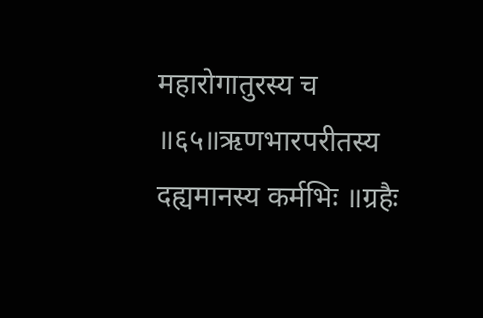महारोगातुरस्य च ॥६५॥ऋणभारपरीतस्य दह्यमानस्य कर्मभिः ॥ग्रहैः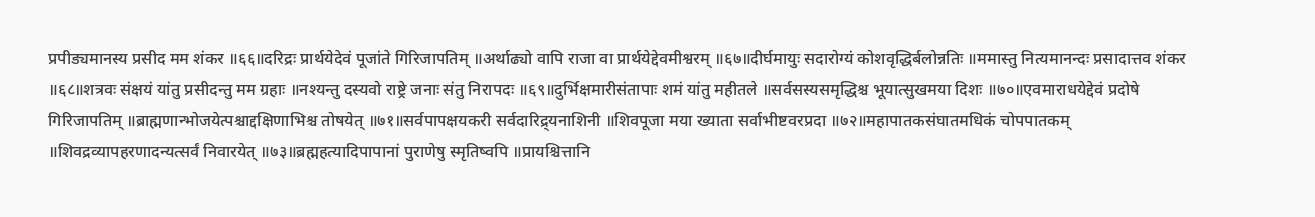प्रपीड्यमानस्य प्रसीद मम शंकर ॥६६॥दरिद्रः प्रार्थयेदेवं पूजांते गिरिजापतिम् ॥अर्थाढ्यो वापि राजा वा प्रार्थयेद्देवमीश्वरम् ॥६७॥दीर्घमायुः सदारोग्यं कोशवृद्धिर्बलोन्नतिः ॥ममास्तु नित्यमानन्दः प्रसादात्तव शंकर ॥६८॥शत्रवः संक्षयं यांतु प्रसीदन्तु मम ग्रहाः ॥नश्यन्तु दस्यवो राष्ट्रे जनाः संतु निरापदः ॥६९॥दुर्भिक्षमारीसंतापाः शमं यांतु महीतले ॥सर्वसस्यसमृद्धिश्च भूयात्सुखमया दिशः ॥७०॥एवमाराधयेद्देवं प्रदोषे गिरिजापतिम् ॥ब्राह्मणान्भोजयेत्पश्चाद्दक्षिणाभिश्च तोषयेत् ॥७१॥सर्वपापक्षयकरी सर्वदारिद्र्यनाशिनी ॥शिवपूजा मया ख्याता सर्वाभीष्टवरप्रदा ॥७२॥महापातकसंघातमधिकं चोपपातकम् ॥शिवद्रव्यापहरणादन्यत्सर्वं निवारयेत् ॥७३॥ब्रह्महत्यादिपापानां पुराणेषु स्मृतिष्वपि ॥प्रायश्चित्तानि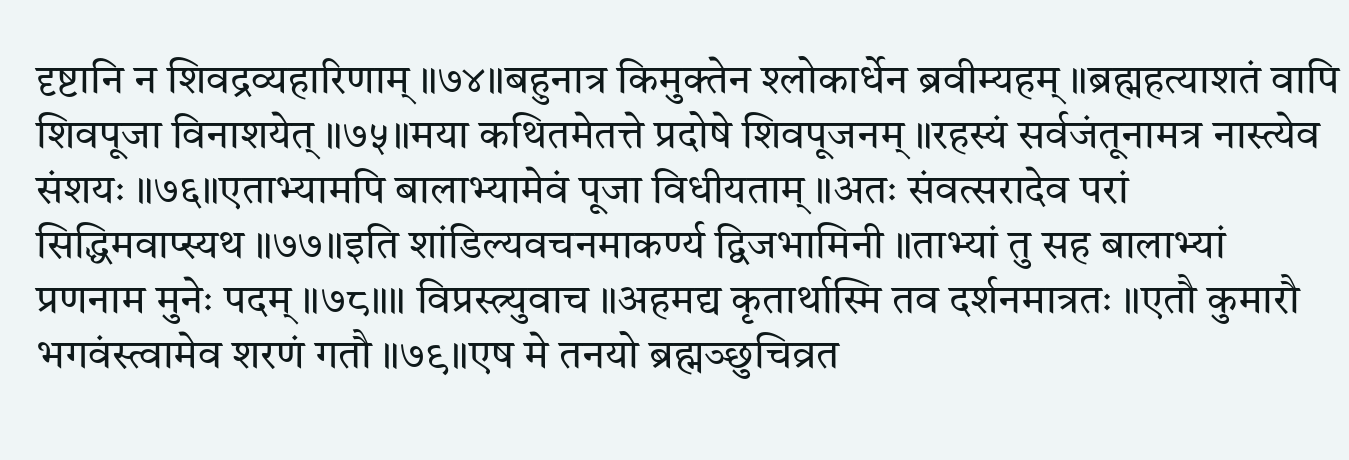दृष्टानि न शिवद्रव्यहारिणाम् ॥७४॥बहुनात्र किमुक्तेन श्लोकार्धेन ब्रवीम्यहम् ॥ब्रह्महत्याशतं वापि शिवपूजा विनाशयेत् ॥७५॥मया कथितमेतत्ते प्रदोषे शिवपूजनम् ॥रहस्यं सर्वजंतूनामत्र नास्त्येव संशयः ॥७६॥एताभ्यामपि बालाभ्यामेवं पूजा विधीयताम् ॥अतः संवत्सरादेव परां सिद्धिमवाप्स्यथ ॥७७॥इति शांडिल्यवचनमाकर्ण्य द्विजभामिनी ॥ताभ्यां तु सह बालाभ्यां प्रणनाम मुनेः पदम् ॥७८॥॥ विप्रस्त्र्युवाच ॥अहमद्य कृतार्थास्मि तव दर्शनमात्रतः ॥एतौ कुमारौ भगवंस्त्वामेव शरणं गतौ ॥७९॥एष मे तनयो ब्रह्मञ्छुचिव्रत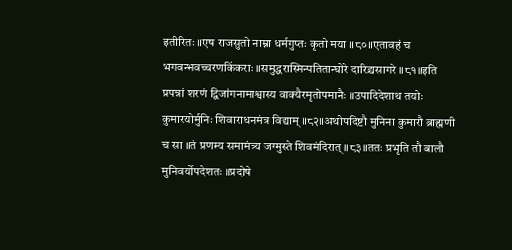इतीरितः ॥एष राजसुतो नाम्ना धर्मगुप्तः कृतो मया ॥८०॥एतावहं च भगवन्भवच्चरणकिंकराः ॥समुद्धरास्मिन्पतितान्घोरे दारिद्र्यसागरे ॥८१॥इति प्रपन्नां शरणं द्विजांगनामाश्वास्य वाक्यैरमृतोपमानैः ॥उपादिदेशाथ तयोः कुमारयोर्मुनिः शिवाराधनमंत्र विद्याम् ॥८२॥अथोपदिष्टौ मुनिना कुमारौ ब्राह्मणी च सा ॥तं प्रणम्य समामंत्र्य जग्मुस्ते शिवमंदिरात् ॥८३॥ततः प्रभृति तौ बालौ मुनिवर्योपदेशतः ॥प्रदोषे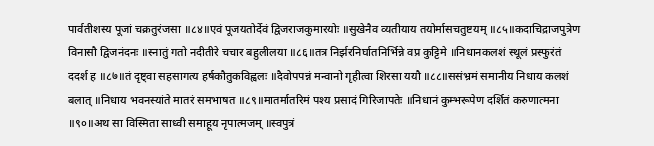पार्वतीशस्य पूजां चक्रतुरंजसा ॥८४॥एवं पूजयतोर्देवं द्विजराजकुमारयोः ॥सुखेनैव व्यतीयाय तयोर्मासचतुष्टयम् ॥८५॥कदाचिद्राजपुत्रेण विनासौ द्विजनंदनः ॥स्नातुं गतो नदीतीरे चचार बहुलीलया ॥८६॥तत्र निर्झरनिर्घातनिर्भिन्ने वप्र कुट्टिमे ॥निधानकलशं स्थूलं प्रस्फुरंतं ददर्श ह ॥८७॥तं दृष्ट्वा सहसागत्य हर्षकौतुकविह्वलः ॥दैवोपपन्नं मन्वानो गृहीत्वा शिरसा ययौ ॥८८॥ससंभ्रमं समानीय निधाय कलशं बलात् ॥निधाय भवनस्यांते मातरं समभाषत ॥८९॥मातर्मातरिमं पश्य प्रसादं गिरिजापतेः ॥निधानं कुम्भरूपेण दर्शितं करुणात्मना ॥९०॥अथ सा विस्मिता साध्वी समाहूय नृपात्मजम् ॥स्वपुत्रं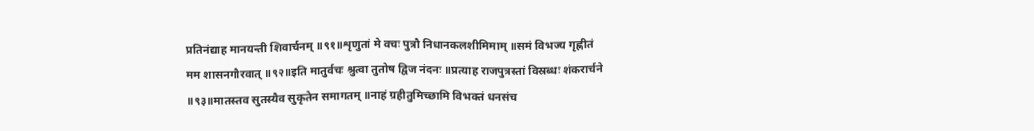प्रतिनंद्याह मानयन्ती शिवार्चनम् ॥९१॥शृणुतां मे वचः पुत्रौ निधानकलशीमिमाम् ॥समं विभज्य गृह्णीतं मम शासनगौरवात् ॥९२॥इति मातुर्वचः श्रुत्वा तुतोष द्विज नंदनः ॥प्रत्याह राजपुत्रस्तां विस्रब्धः शंकरार्चने ॥९३॥मातस्तव सुतस्यैव सुकृतेन समागतम् ॥नाहं ग्रहीतुमिच्छामि विभक्तं धनसंच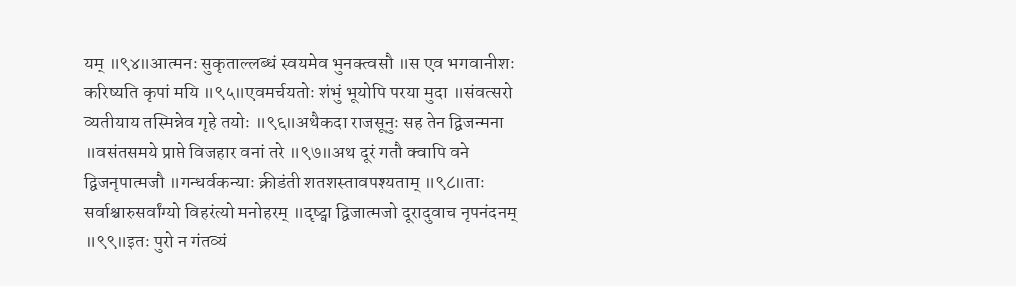यम् ॥९४॥आत्मनः सुकृताल्लब्धं स्वयमेव भुनक्त्वसौ ॥स एव भगवानीशः करिष्यति कृपां मयि ॥९५॥एवमर्चयतोः शंभुं भूयोपि परया मुदा ॥संवत्सरो व्यतीयाय तस्मिन्नेव गृहे तयोः ॥९६॥अथैकदा राजसूनुः सह तेन द्विजन्मना ॥वसंतसमये प्राप्ते विजहार वनां तरे ॥९७॥अथ दूरं गतौ क्वापि वने द्विजनृपात्मजौ ॥गन्धर्वकन्याः क्रीडंती शतशस्तावपश्यताम् ॥९८॥ताः सर्वाश्चारुसर्वांग्यो विहरंत्यो मनोहरम् ॥दृष्ट्वा द्विजात्मजो दूरादुवाच नृपनंदनम् ॥९९॥इतः पुरो न गंतव्यं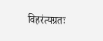विहरंत्यग्रतः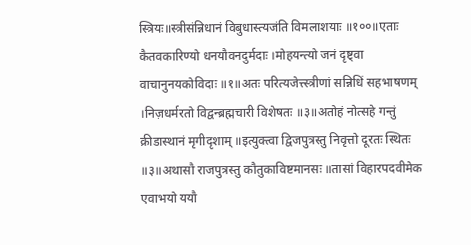स्त्रियः॥स्त्रीसंन्निधानं विबुधास्त्यजंति विमलाशयाः ॥१००॥एताः कैतवकारिण्यो धनयौवनदुर्मदाः ।मोहयन्त्यो जनं दृष्ट्वा वाचानुनयकोविदाः ॥१॥अतः परित्यजेत्त्स्त्रीणां सन्निधिं सहभाषणम् ।निज़धर्मरतो विद्वन्ब्रह्मचारी विशेषतः ॥३॥अतोहं नोत्सहे गन्तुं क्रीडास्थानं मृगीदृशाम् ॥इत्युक्त्वा द्विजपुत्रस्तु निवृत्तो दूरतः स्थितः ॥३॥अथासौ राजपुत्रस्तु कौतुकाविष्टमानसः ॥तासां विहारपदवीमेक एवाभयो ययौ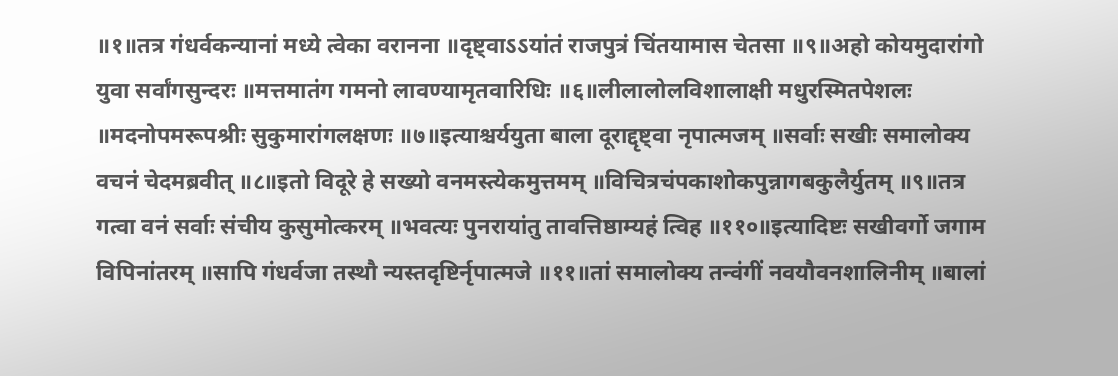॥१॥तत्र गंधर्वकन्यानां मध्ये त्वेका वरानना ॥दृष्ट्वाऽऽयांतं राजपुत्रं चिंतयामास चेतसा ॥९॥अहो कोयमुदारांगो युवा सर्वांगसुन्दरः ॥मत्तमातंग गमनो लावण्यामृतवारिधिः ॥६॥लीलालोलविशालाक्षी मधुरस्मितपेशलः ॥मदनोपमरूपश्रीः सुकुमारांगलक्षणः ॥७॥इत्याश्चर्ययुता बाला दूराद्दृष्ट्वा नृपात्मजम् ॥सर्वाः सखीः समालोक्य वचनं चेदमब्रवीत् ॥८॥इतो विदूरे हे सख्यो वनमस्त्येकमुत्तमम् ॥विचित्रचंपकाशोकपुन्नागबकुलैर्युतम् ॥९॥तत्र गत्वा वनं सर्वाः संचीय कुसुमोत्करम् ॥भवत्यः पुनरायांतु तावत्तिष्ठाम्यहं त्विह ॥११०॥इत्यादिष्टः सखीवर्गो जगाम विपिनांतरम् ॥सापि गंधर्वजा तस्थौ न्यस्तदृष्टिर्नृपात्मजे ॥११॥तां समालोक्य तन्वंगीं नवयौवनशालिनीम् ॥बालां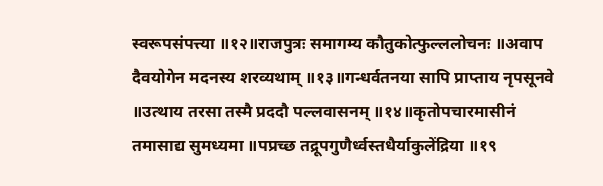स्वरूपसंपत्त्या ॥१२॥राजपुत्रः समागम्य कौतुकोत्फुल्ललोचनः ॥अवाप दैवयोगेन मदनस्य शरव्यथाम् ॥१३॥गन्धर्वतनया सापि प्राप्ताय नृपसूनवे ॥उत्थाय तरसा तस्मै प्रददौ पल्लवासनम् ॥१४॥कृतोपचारमासीनं तमासाद्य सुमध्यमा ॥पप्रच्छ तद्रूपगुणैर्ध्वस्तधैर्याकुलेंद्रिया ॥१९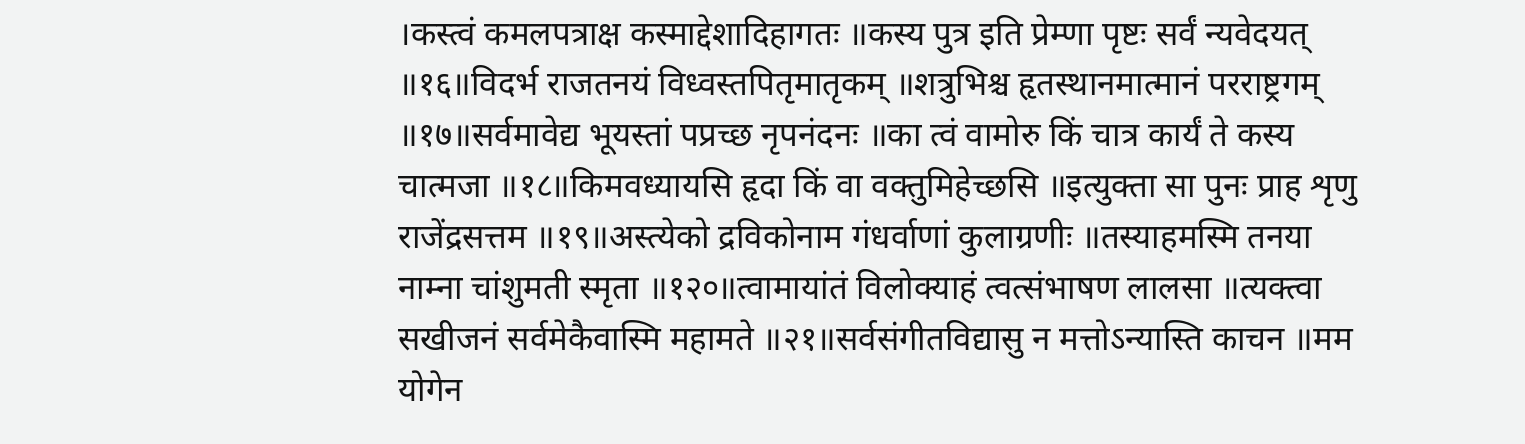।कस्त्वं कमलपत्राक्ष कस्माद्देशादिहागतः ॥कस्य पुत्र इति प्रेम्णा पृष्टः सर्वं न्यवेदयत् ॥१६॥विदर्भ राजतनयं विध्वस्तपितृमातृकम् ॥शत्रुभिश्च हृतस्थानमात्मानं परराष्ट्रगम् ॥१७॥सर्वमावेद्य भूयस्तां पप्रच्छ नृपनंदनः ॥का त्वं वामोरु किं चात्र कार्यं ते कस्य चात्मजा ॥१८॥किमवध्यायसि हृदा किं वा वक्तुमिहेच्छसि ॥इत्युक्ता सा पुनः प्राह शृणु राजेंद्रसत्तम ॥१९॥अस्त्येको द्रविकोनाम गंधर्वाणां कुलाग्रणीः ॥तस्याहमस्मि तनया नाम्ना चांशुमती स्मृता ॥१२०॥त्वामायांतं विलोक्याहं त्वत्संभाषण लालसा ॥त्यक्त्वा सखीजनं सर्वमेकैवास्मि महामते ॥२१॥सर्वसंगीतविद्यासु न मत्तोऽन्यास्ति काचन ॥मम योगेन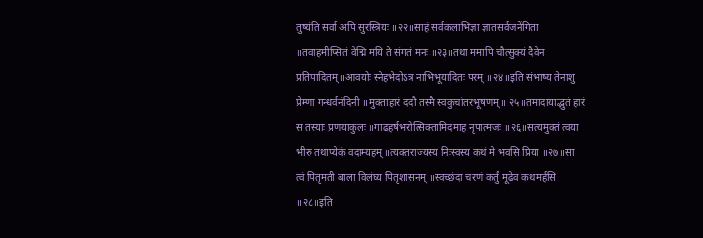तुष्यंति सर्वा अपि सुरस्त्रियः ॥२२॥साहं सर्वकलाभिज्ञा ज्ञातसर्वजनेंगिता ॥तवाहमीप्सितं वेद्मि मयि ते संगतं मनः ॥२३॥तथा ममापि चौत्सुक्यं दैवेन प्रतिपादितम्॥आवयोः स्नेहभेदोऽत्र नाभिभूयादितः परम् ॥२४॥इति संभाष्य तेनाशु प्रेम्णा गन्धर्वनंदिनी ॥मुक्ताहारं ददौ तस्मै स्वकुचांतरभूषणम्॥ २५॥तमादायाद्भुतं हारं स तस्याः प्रणयाकुलः ॥गाढहर्षभरोत्सिक्तामिदमाह नृपात्मजः ॥२६॥सत्यमुक्तं त्वया भीरु तथाप्येकं वदाम्यहम् ॥त्यक्तराज्यस्य निःस्वस्य कथं मे भवसि प्रिया ॥२७॥सा त्वं पितृमती बाला विलंघ्य पितृशासनम् ॥स्वच्छंदा चरणं कर्तुं मूढेव कथमर्हसि ॥२८॥इति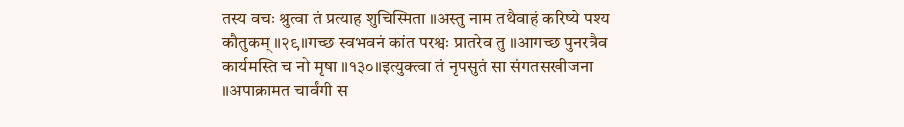तस्य वचः श्रुत्वा तं प्रत्याह शुचिस्मिता ॥अस्तु नाम तथैवाहं करिष्ये पश्य कौतुकम् ॥२९॥गच्छ स्वभवनं कांत परश्वः प्रातरेव तु ॥आगच्छ पुनरत्रैव कार्यमस्ति च नो मृषा ॥१३०॥इत्युक्त्वा तं नृपसुतं सा संगतसखीजना ॥अपाक्रामत चार्वंगी स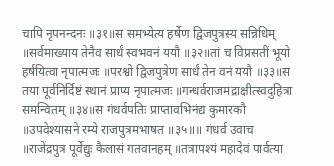चापि नृपनन्दनः ॥३१॥स समभ्येत्य हर्षेण द्विजपुत्रस्य सन्निधिम् ॥सर्वमाख्याय तेनैव सार्धं स्वभवनं ययौ ॥३२॥तां च विप्रसतीं भूयो हर्षयित्वा नृपात्मजः ॥परश्वो द्विजपुत्रेण सार्धं तेन वनं ययौ ॥३३॥स तया पूर्वनिर्दिष्टं स्थानं प्राप्य नृपात्मजः ॥गन्धर्वराजमद्राक्षीत्स्वदुहित्रा समन्वितम् ॥३४॥स गंधर्वपतिः प्राप्तावभिनंद्य कुमारकौ ॥उपवेश्यासने रम्ये राजपुत्रमभाषत ॥३५॥॥ गंधर्व उवाच ॥राजेंद्रपुत्र पूर्वेद्युः कैलासं गतवानहम् ॥तत्रापश्यं महादेवं पार्वत्या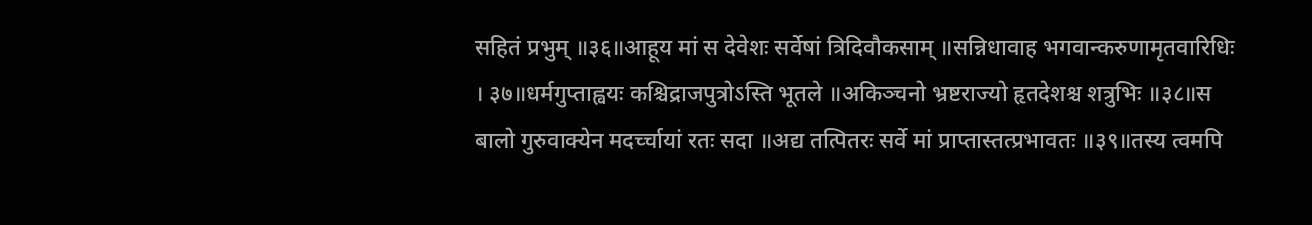सहितं प्रभुम् ॥३६॥आहूय मां स देवेशः सर्वेषां त्रिदिवौकसाम् ॥सन्निधावाह भगवान्करुणामृतवारिधिः । ३७॥धर्मगुप्ताह्वयः कश्चिद्राजपुत्रोऽस्ति भूतले ॥अकिञ्चनो भ्रष्टराज्यो हृतदेशश्च शत्रुभिः ॥३८॥स बालो गुरुवाक्येन मदर्च्चायां रतः सदा ॥अद्य तत्पितरः सर्वे मां प्राप्तास्तत्प्रभावतः ॥३९॥तस्य त्वमपि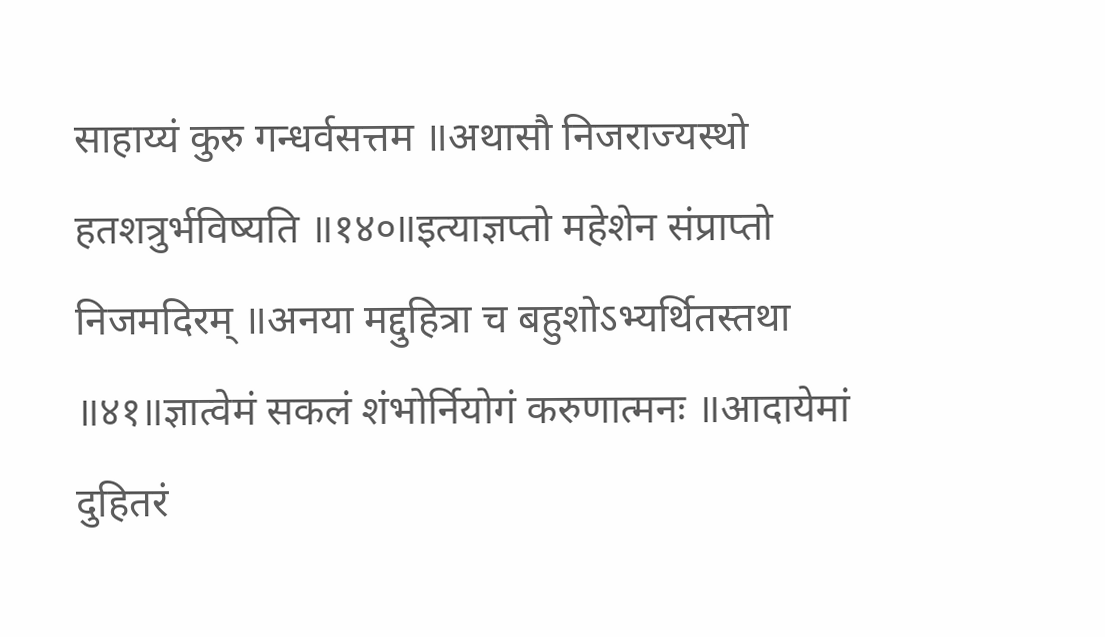साहाय्यं कुरु गन्धर्वसत्तम ॥अथासौ निजराज्यस्थो हतशत्रुर्भविष्यति ॥१४०॥इत्याज्ञप्तो महेशेन संप्राप्तो निजमदिरम् ॥अनया मद्दुहित्रा च बहुशोऽभ्यर्थितस्तथा ॥४१॥ज्ञात्वेमं सकलं शंभोर्नियोगं करुणात्मनः ॥आदायेमां दुहितरं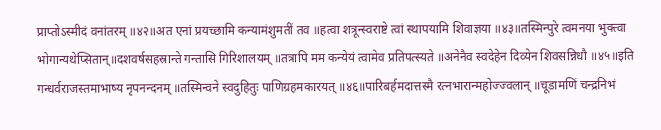प्राप्तोऽस्मीदं वनांतरम् ॥४२॥अत एनां प्रयच्छामि कन्यामंशुमतीं तव ॥हत्वा शत्रून्स्वराष्टे त्वां स्थापयामि शिवाज्ञया ॥४३॥तस्मिन्पुरे त्वमनया भुक्त्वा भोगान्यथेप्सितान्॥दशवर्षसहस्रान्ते गन्तासि गिरिशालयम् ॥तत्रापि मम कन्येयं त्वामेव प्रतिपत्स्यते ॥अनेनैव स्वदेहेन दिव्येन शिवसन्निधौ ॥४५॥इति गन्धर्वराजस्तमाभाष्य नृपनन्दनम् ॥तस्मिन्वने स्वदुहितुः पाणिग्रहमकारयत् ॥४६॥पारिबर्हमदात्तस्मै रत्नभारान्महोज्ज्वलान् ॥चूडामणिं चन्द्रनिभं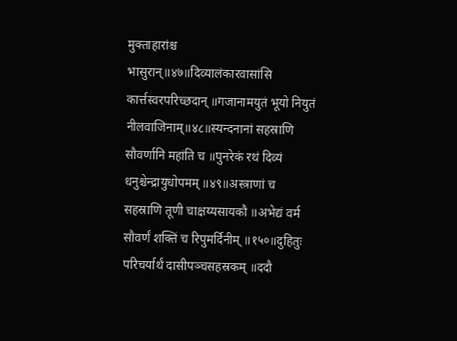मुक्ताहारांश्च भासुरान्॥४७॥दिव्यालंकारवासांसि कार्त्तस्वरपरिच्छदान् ॥गजानामयुतं भूयो नियुतं नीलवाजिनाम्॥४८॥स्यन्दनानां सहस्राणि सौवर्णानि महांति च ॥पुनरेकं रथं दिव्यं धनुश्चेन्द्रायुधोपमम् ॥४९॥अस्त्राणां च सहस्राणि तूणी चाक्षय्यसायकौ ॥अभेद्यं वर्म सौवर्णं शक्तिं च रिपुमर्दिनीम् ॥१५०॥दुहितुः परिचर्यार्थं दासीपञ्चसहस्रकम् ॥ददौ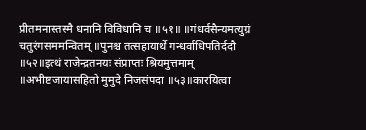प्रीतमनास्तस्मै धनानि विविधानि च ॥५१॥ ॥गंधर्वसैन्यमत्युग्रं चतुरंगसममन्वितम् ॥पुनश्च तत्सहायार्थे गन्धर्वाधिपतिर्ददौ ॥५२॥इत्थं राजेन्द्रतनयः संप्राप्तः श्रियमुत्तमाम् ॥अभीष्टजायासहितो मुमुदे निजसंपदा ॥५३॥कारयित्वा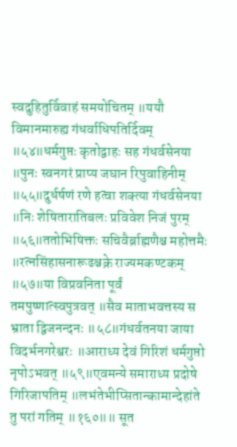स्वदुहितुर्विवाहं समयोचितम् ॥ययौ विमानमारुह्य गंधर्वाधिपतिर्दिवम् ॥५४॥धर्मगुप्तः कृतोद्वाहः सह गंधर्वसेनया ॥पुनः स्वनगरं प्राप्य जघान रिपुवाहिनीम् ॥५५॥दुर्धर्षणं रणे हत्वा शक्त्या गंधर्वसेनया ॥निः शेषितारातिबलः प्रविवेश निजं पुरम् ॥५६॥ततोभिषिक्तः सचिवैर्ब्राह्मणैश्च महोत्तमैः ॥रत्नसिंहासनारूढश्चक्रे राज्यमकण्टकम् ॥५७॥या विप्रवनिता पूर्वं तमपुष्णात्स्वपुत्रवत् ॥सैव माताभवत्तस्य स भ्राता द्विजनन्दनः ॥५८॥गंधर्वतनया जाया विदर्भनगरेश्वरः ॥आराध्य देवं गिरिशं धर्मगुप्तो नृपोऽभवत् ॥५९॥एवमन्ये समाराध्य प्रदोषे गिरिजापतिम् ॥लभंतेभीप्सितान्कामान्देहांते तु परां गतिम् ॥१६०॥॥ सूत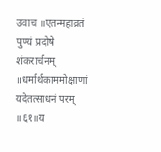उवाच ॥एतन्महाव्रतं पुण्यं प्रदोषे शंकरार्चनम् ॥धर्मार्थकाममोक्षाणां यदेतत्साधनं परम् ॥६१॥य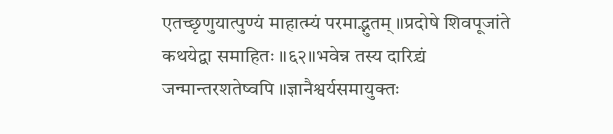एतच्छृणुयात्पुण्यं माहात्म्यं परमाद्भुतम् ॥प्रदोषे शिवपूजांते कथयेद्वा समाहितः ॥६२॥भवेन्न तस्य दारिद्र्यं जन्मान्तरशतेष्वपि ॥ज्ञानैश्वर्यसमायुक्तः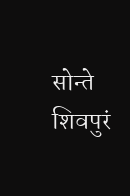सोन्ते शिवपुरं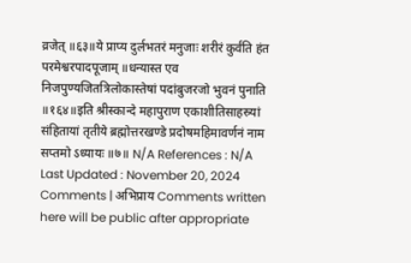व्रजेत् ॥६३॥ये प्राप्य दुर्लभतरं मनुजाः शरीरं कुर्वंति हंत परमेश्वरपादपूजाम् ॥धन्यास्त एव निजपुण्यजितत्रिलोकास्तेषां पदांबुजरजो भुवनं पुनाति ॥१६४॥इति श्रीस्कान्दे महापुराण एकाशीतिसाहस्र्यां संहितायां तृतीये ब्रह्मोत्तरखण्डे प्रदोषमहिमावर्णनं नाम सप्तमो ऽध्यायः ॥७॥ N/A References : N/A Last Updated : November 20, 2024 Comments | अभिप्राय Comments written here will be public after appropriate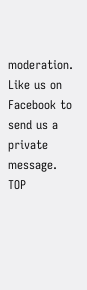moderation. Like us on Facebook to send us a private message. TOP